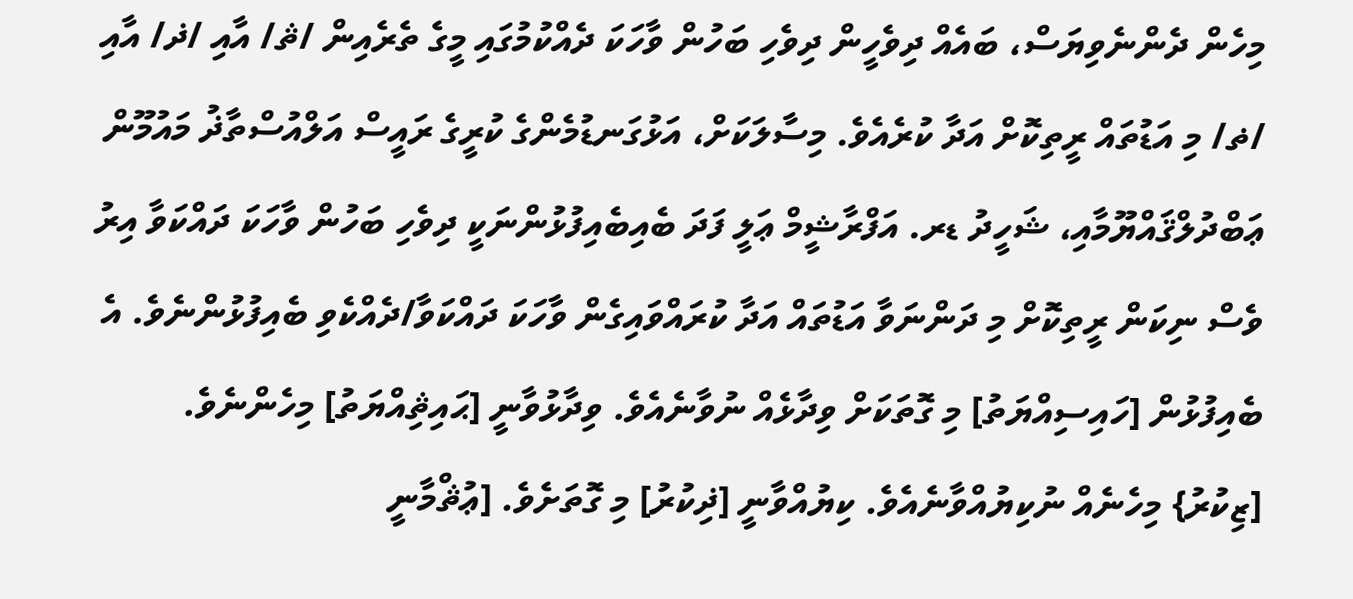މިހެން ދެންނެވިޔަސް، ބައެއް ދިވެހީން ދިވެހި ބަހުން ވާހަކަ ދެއްކުމުގައި މީގެ ތެރެއިން /ޘ/ އާއި /ޛ/ އާއި /ޡ/ މި އަޑުތައް ރީތިކޮށް އަދާ ކުރެއެވެ. މިސާލަކަށް، އަޅުގަނޑުމެންގެ ކުރީގެ ރައީސް އަލްއުސްތާޛު މައުމޫން ޢަބްދުލްޤައްޔޫމާއި، ޝަހީދު ޑރ. އަފްރާޝީމް ޢަލީ ފަދަ ބެއިބެއިފުޅުންނަކީ ދިވެހި ބަހުން ވާހަކަ ދައްކަވާ އިރު ވެސް ނިކަން ރީތިކޮށް މި ދަންނަވާ އަޑުތައް އަދާ ކުރައްވައިގެން ވާހަކަ ދައްކަވާ/ދެއްކެވި ބެއިފުޅުންނެވެ. އެ ބެއިފުޅުން [ހައިސިއްޔަތު] މި ގޮތަކަށް ވިދާޅެއް ނުވާނެއެވެ. ވިދާޅުވާނީ [ޙައިޘިއްޔަތު] މިހެންނެވެ. [ޒިކުރު} މިހެނެއް ނުކިޔުއްވާނެއެވެ. ކިޔުއްވާނީ [ޛިކުރު] މި ގޮތަށެވެ. [ޢުޘްމާނީ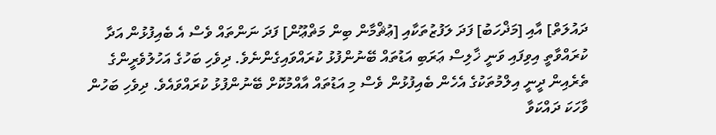ދައުލަތް] އާއި [މަޛްހަބު] ފަދަ ލަފުޒުތަކާއި [ޢުޘްމާން ބިން މަޡްޢޫން] ފަދަ ނަންތައް ވެސް އެ ބެއިފުޅުން އަދާ ކުރައްވާތީ އިވިފައި ވަނީ ޚާލިސް ޢަރަބި އަޑުތައް ބޭނުންފުޅު ކުރައްވައިގެންނެވެ. ދިވެހި ބަހުގެ އަހުލުވެރީންގެ ތެރެއިން ދީނީ އިލްމުތަކުގެ އެހެން ބެއިފުޅުން ވެސް މި އަޑުތައް އާއްމުކޮށް ބޭނުންފުޅު ކުރައްވައެވެ. ދިވެހި ބަހުން ވާހަކަ ދައްކަވާ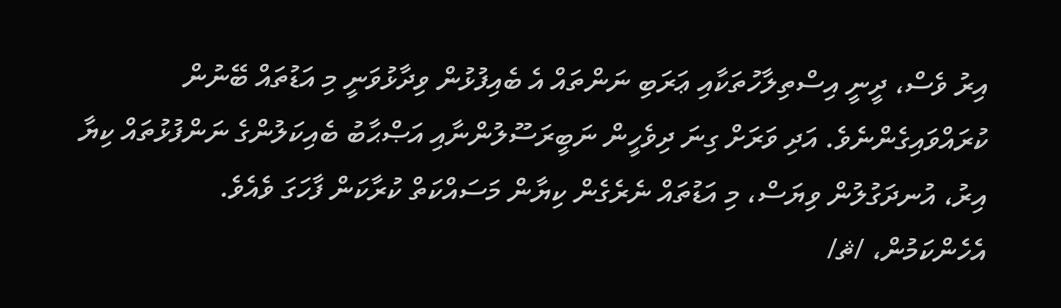އިރު ވެސް، ދީނީ އިސްތިލާހުތަކާއި ޢަރަބި ނަންތައް އެ ބެއިފުޅުން ވިދާޅުވަނީ މި އަޑުތައް ބޭނުން ކުރައްވައިގެންނެވެ. އަދި ވަރަށް ގިނަ ދިވެހީން ނަބީރަސޫލުންނާއި އަޞްޙާބު ބެއިކަލުންގެ ނަންފުޅުތައް ކިޔާ އިރު، އުނދަގުލުން ވިޔަސް، މި އަޑުތައް ނެރެގެން ކިޔާން މަސައްކަތް ކުރާކަން ފާހަގަ ވެއެވެ.
އެހެންކަމުން، /ޘ/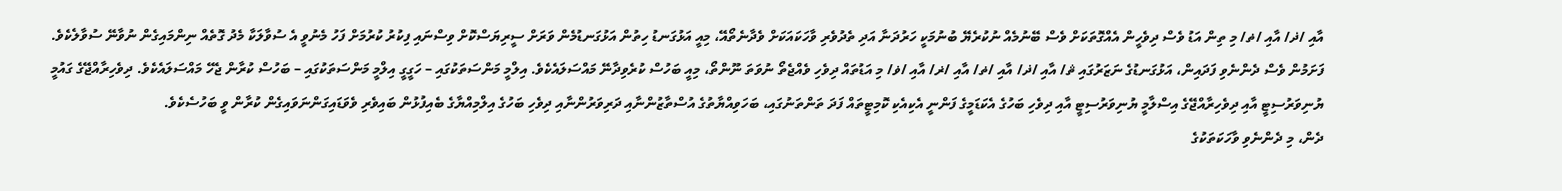އާއި /ޛ/ އާއި /ޡ/ މި ތިން އަޑު ވެސް ދިވެހީން އެއްގޮތަކަށް ވެސް ބޭނުމެއް ނުކުރެޔޭ ބުނުމަކީ ހަރުދަނާ އަދި ތެދުވެރި ވާހަކައަކަށް ވެދާނެތޯއޭ، މިއީ އަޅުގަނޑު ހިތުން އަޅުގަނޑުމެން ވަރަށް ސީރިޔަސްކޮށް ވިސްނައި ފިކުރު ކުރުމަށް ފަހު މެނުވީ އެ ސުވާލަކާ މެދު ގޮތެއް ނިންމައިގެން ނުވާނޭ ސުވާލެކެވެ. ފަށަމުން ވެސް ދެންނެވި ފަދައިން، އަޅުގަނޑުގެ ނަޒަރުގައި ޘ/ އާއި /ޛ/ އާއި /ޡ/ އާއި /ޜ/ އާއި /ޥ/ މި އަޑުތައް ދިވެހި ވެއްޖެތޯ ނުވަތަ ނޫންތޯ، މިއީ ބަހުސް ކުރެވިދާނޭ މައްސަލައެކެވެ. އިލްމީ މަންސަތަކުގައި – ހަގީގީ އިލްމީ މަންސަތަކުގައި – ބަހުސް ކުރާން ޖެހޭ މައްސަލައެކެވެ. ދިވެހިރާއްޖޭގެ ގައުމީ ޔުނިވަރުސިޓީ އާއި ދިވެހިރާއްޖޭގެ އިސްލާމީ ޔުނިވަރުސިޓީ އާއި ދިވެހި ބަހުގެ އެކަޑަމީގެ ފަންނީ އެކިއެކި ކޮމިޓީތައް ފަދަ ތަންތަނުގައި، ބަހަވިއްޔާތުގެ އުސްތާޒުންނާއި ދަރިވަރުންނާއި ދިވެހި ބަހުގެ އިލްމިއްޔާގެ ބެއިފުޅުން ބައިވެރި ވެވަޑައިގަންނަވައިގެން ކުރާން ވީ ބަހުސެކެވެ.
ދެން، މި ދެންނެވި ވާހަކަތަކުގެ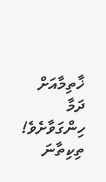ޚާތިމާއަށް ދަމާ ހިންގަވާށެވެ! ތިކިތާނަ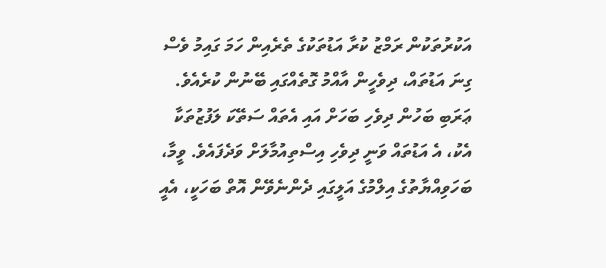އަކުރުތަކުން ރަމްޒު ކުރާ އަޑުތަކުގެ ތެރެއިން ހަމަ ގައިމު ވެސް ގިނަ އަޑުތައް، ދިވެހީން އާއްމު ގޮތެއްގައި ބޭނުން ކުރެއެވެ. ޢަރަބި ބަހުން ދިވެހި ބަހަށް އައި އެތައް ސަތޭކަ ލަފުޒުތަކާ އެކު، އެ އަޑުތައް ވަނީ ދިވެހި އިސްތިއުމާލަށް ވަދެފައެވެ. ވީމާ، ބަހަވިއްޔާތުގެ އިލްމުގެ އަލީގައި ދެންނެވޭން އޮތް ބަހަކީ، އެއީ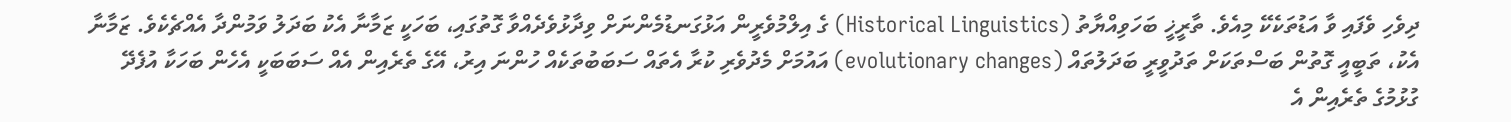ދިވެހި ވެފައި ވާ އަޑުތަކެކޭ މިއެވެ. ތާރީޚީ ބަހަވިއްޔާތު (Historical Linguistics) ގެ އިލްމުވެރީން އަޅުގަނޑުމެންނަށް ވިދާޅުވެދެއްވާ ގޮތުގައި، ބަހަކީ ޒަމާނާ އެކު ބަދަލު ވަމުންދާ އެއްޗެކެވެ. ޒަމާނާ އެކު، ތަބީއީ ގޮތުން ބަސްތަކަށް ތަދުވީރީ ބަދަލުތައް (evolutionary changes) އައުމަށް މެދުވެރި ކުރާ އެތައް ސަބަބުތަކެއް ހުންނަ އިރު، އޭގެ ތެރެއިން އެއް ސަބަބަކީ އެހެން ބަހަކާ އުފެދޭ ގުޅުމުގެ ތެރެއިން އެ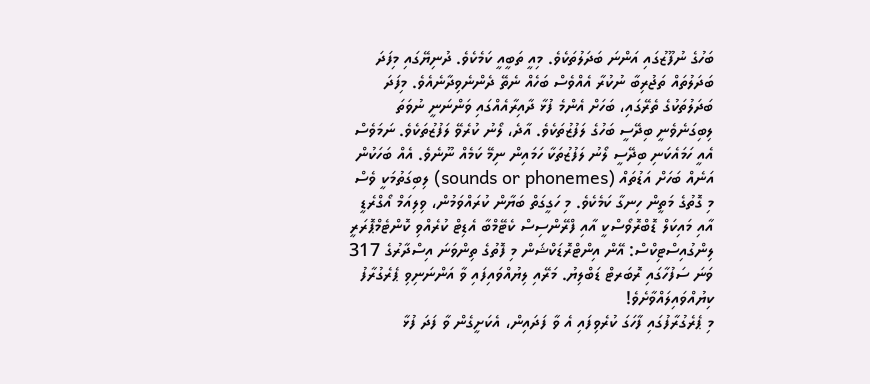ބަހުގެ ނުފޫޒުގައި އަންނަ ބަދަލުތަކެވެ. މިއީ ތަބީއީ ކަމެކެވެ. ދުނިޔޭގައި މިފަދަ ބަދަލުތައް ތަޖުރިބާ ނުކުރާ އެއްވެސް ބަހެއް ނެތޭ ދެންނެވިދާނެއެވެ. މިފަދަ ބަދަލުތަކުގެ ތެރޭގައި، ބަހަށް އެންމެ ފުޅާ ދާއިރާއެއްގައި ވަންނަނީ ނުވަތަ ލިބިގަނެވެނީ ބިދޭސީ ބަހުގެ ލަފުޒުތަކެވެ. އާދެ، ލޯނު ކުރެވޭ ލަފުޒުތަކެވެ. ނަމަވެސް އެއީ ހަމައެކަނި ބިދޭސީ ލޯނު ލަފުޒުތަކާ ހަމައިން ނިމޭ ކަމެއް ނޫނެވެ. އެއް ބަހަކުން އަނެއް ބަހަށް އަޑުތައް (sounds or phonemes) ލިބިގަތުމަކީ ވެސް މި ގޮތުގެ މަތީން ހިނގާ ކަމެކެވެ. މި ހަގީގަތް ބަޔާން ކުރައްވަމުން، ވިލިއަމް އޯގްރެޑީ އާއި މައިކަލް ޑޮބްރޮވޯސްކީ އާއި ފްރޭންސިސް ކެޓޭމްބާ އެޑިޓް ކުރެއްވި ކޮންޓެމްޕޮރަރީ ލިންގުއިސްޓިކްސް: އޭން އިންޓްރޮޑަކްޝަން މި ފޮތުގެ ތިންވަނަ އިސްދާރުގެ 317 ވަނަ ސަފުހާގައި ރޮބަރޓް ޑަބްލިޔު. މަރޭއި ލިޔުއްވައިފައި ވާ އަންނަނިވި ޕެރެގުރާފު ކިޔުއްވައިލައްވާށެވެ!
މި ޕެރެގުރާފުގައި ފާހަގަ ކުރެވިފައި އެ ވާ ފަދައިން، އެކަށީގެން ވާ ފަދަ ފުޅާ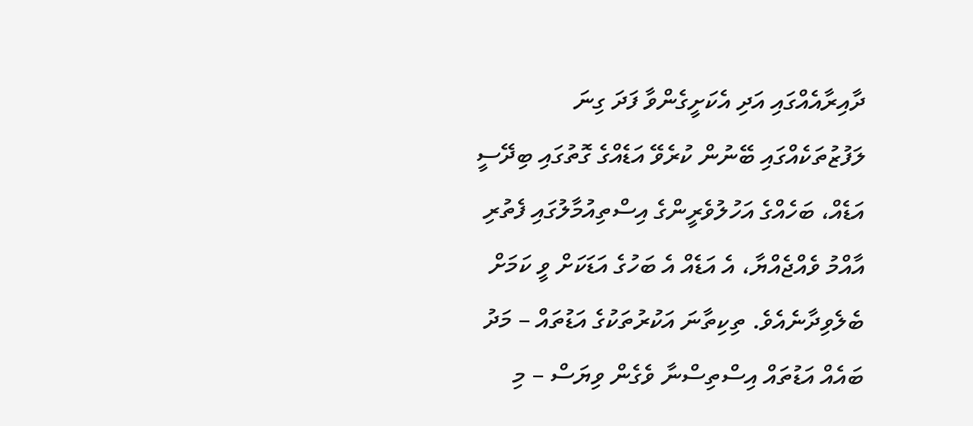ދާއިރާއެއްގައި އަދި އެކަށީގެންވާ ފަދަ ގިނަ ލަފުޒުތަކެއްގައި ބޭނުން ކުރެވޭ އަޑެއްގެ ގޮތުގައި ބިދޭސީ އަޑެއް، ބަހެއްގެ އަހުލުވެރީންގެ އިސްތިއުމާލުގައި ފެތުރި އާއްމު ވެއްޖެއްޔާ، އެ އަޑެއް އެ ބަހުގެ އަޑަކަށް ވީ ކަމަށް ބެލެވިދާނެއެވެ. ތިކިތާނަ އަކުރުތަކުގެ އަޑުތައް – މަދު ބައެއް އަޑުތައް އިސްތިސްނާ ވެގެން ވިޔަސް – މި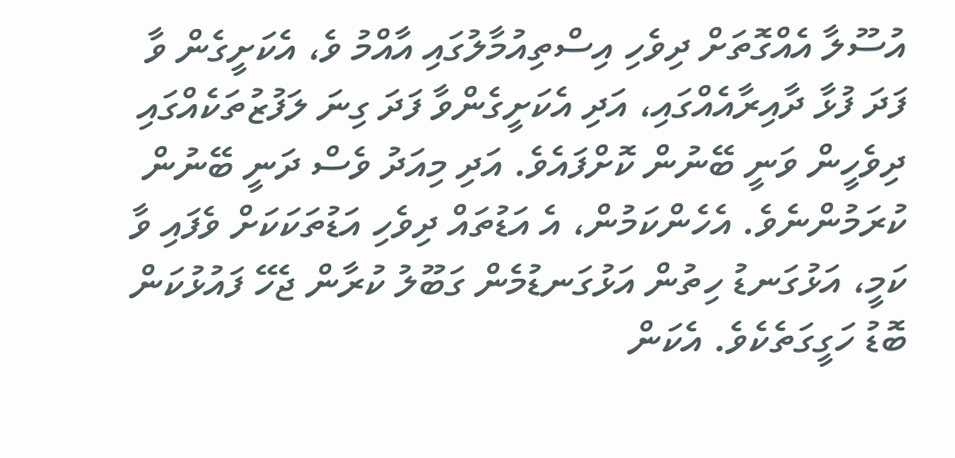އުސޫލާ އެއްގޮތަށް ދިވެހި އިސްތިއުމާލުގައި އާއްމު ވެ، އެކަށީގެން ވާ ފަދަ ފުޅާ ދާއިރާއެއްގައި، އަދި އެކަށީގެންވާ ފަދަ ގިނަ ލަފުޒުތަކެއްގައި ދިވެހީން ވަނީ ބޭނުން ކޮށްފައެވެ. އަދި މިއަދު ވެސް ދަނީ ބޭނުން ކުރަމުންނެވެ. އެހެންކަމުން، އެ އަޑުތައް ދިވެހި އަޑުތަކަކަށް ވެފައި ވާ ކަމީ، އަޅުގަނޑު ހިތުން އަޅުގަނޑުމެން ގަބޫލު ކުރާން ޖެހޭ ފައުޅުކަން ބޮޑު ހަގީގަތެކެވެ. އެކަން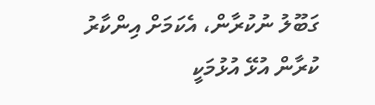ގަބޫލު ނުކުރާން، އެކަމަށް އިންކާރު ކުރާން އުޅޭ އުޅުމަކީ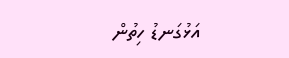އަޅުގަނޑު ހިތުން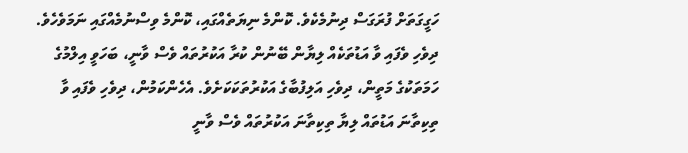ހަގީގަތަށް ފުރަގަސް ދިނުމެކެވެ. ކޮންމެ ނިޔަތެއްގައި، ކޮންމެ ވިސްނުމެއްގައި ނަމަވެހެވެ.
ދިވެހި ވެފައި ވާ އަޑުތަކެއް ލިޔާން ބޭނުން ކުރާ އަކުރުތައް ވެސް ވާނީ، ބަހަވީ އިލްމުގެ ހަމަތަކުގެ މަތީން، ދިވެހި އަލިފުބާގެ އަކުރުތަކަކަށެވެ. އެހެންކަމުން، ދިވެހި ވެފައި ވާ ތިކިތާނަ އަޑުތައް ލިޔާ ތިކިތާނަ އަކުރުތައް ވެސް ވާނީ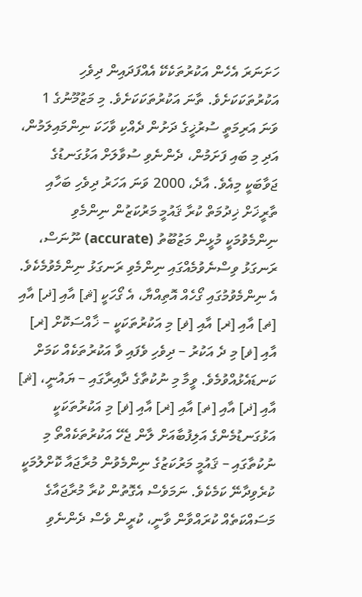ހަށަނަރަ އެހެން އަކުރުތަކެކޭ އެއްފަދައިން ދިވެހި އަކުރުތަކަކަށެވެ. ތާނަ އަކުރުތަކަކަށެވެ. މި މަޒުމޫނުގެ 1 ވަނަ އަރިމަތީ ސުރުޚީގެ ދަށުން ދެއްކި ވާހަކަ ނިންމައިލަމުން، އަދި މި ބައި ފަށަމުން، ދެންނެވި ސުވާލަށް އަޅުގަނޑުގެ ޖަވާބަކީ މިއެވެ. އާދެ، 2000 ވަނަ އަހަރު ދިވެހި ބަހާއި ތާރީޚަށް ޚިދުމަތް ކުރާ ޤައުމީ މަރުކަޒުން ނިންމެވި ނިންމެވުމަކީ މުޅީން މަޒުބޫތު (accurate) ނޫނަސް، ރަނގަޅު ވިސްނެވުމެއްގައި ނިންމެވި ރަނގަޅު ނިންމެވުމެކެވެ. އެ ނިންމެވުމުގައި ގޯހެއް އޮތިއްޔާ، އެ ގޯހަކީ [ޘ] އާއި [ޛ] އާއި [ޡ] އާއި [ޜ] އާއި [ޥ] މި އަކުރުތަކަކީ – ޚާއްސަކޮށް [ޜ] އާއި [ޥ] މި ދެ އަކުރު – ދިވެހި ވެފައި ވާ އަކުރުތަކެއް ކަމަށް ކަނޑައެޅުއްވުމެވެ. ވީމާ މި ނުކުތާގެ ދާއިރާގައި – ޔައުނީ، [ޘ] އާއި [ޛ] އާއި [ޡ] އާއި [ޜ] އާއި [ޥ] މި އަކުރުތަކަކީ އަޅުގަނޑުމެންގެ އަލިފުބާއަށް ލާން ޖެހޭ އަކުރުތަކެއްތޯ މި ނުކުތާގައި – ޤައުމީ މަރުކަޒުގެ ނިންމެވުން މުރާޖައާ ކޮށްލުމަކީ ކުރެވިދާނޭ ކަމެކެވެ. ނަމަވެސް އެގޮތުން ކުރާ މުރާޖައާގެ މަސައްކަތެއް ކުރައްވާން ވާނީ، ކުރީން ވެސް ދެންނެވި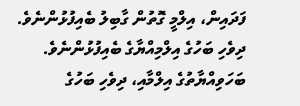ފަދައިން، އިލްމީ ގޮތުން ގާބިލު ބެއިފުޅުންނެވެ. ދިވެހި ބަހުގެ އިލްމިއްޔާގެ ބެއިފުޅުންނެވެ. ބަހަވިއްޔާތުގެ އިލްމާއި، ދިވެހި ބަހުގެ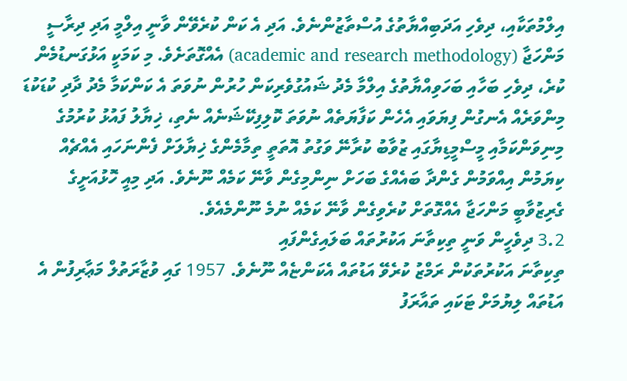އިލްމުތަކާއި، ދިވެހި އަދަބިއްޔާތުގެ އުސްތާޒުންނެވެ. އަދި އެ ކަން ކުރެވޭން ވާނީ އިލްމީ އަދި ދިރާސީ މަންހަޖާ (academic and research methodology) އެއްގޮތަށެވެ. މި ކަމަކީ އަޅުގަނޑުމެން ކުރެ، ދިވެހި ބަހާއި ބަހަވިއްޔާތުގެ އިލްމާ މެދު ޝައުގުވެރިކަން ހުރުން ނުވަތަ އެ ކަންކަމާ މެދު ދާދި ކުޑަކުޑަ މިންވަރެއް އެނގުން ފިޔަވައި އެހެން ކަފާޔަތެއް ނުވަތަ ކޮލިފިކޭޝަނެއް ނެތި، ޚިޔާލު ފައުޅު ކުރުމުގެ މިނިވަންކަމާއި މީސްމީޑިޔާގައި ޒުވާބު ކުރާނޭ ވަގުތު އޮތަތީ ތިމާމެންގެ ޚިޔާލަށް ފެންނަހައި އެއްޗެއް ކިޔަމުން އިއްވަމުން ގެންދާ ބައެއްގެ ބަހަށް ނިންމިގެން ވާނޭ ކަމެއް ނޫނެވެ. އަދި މިއީ ހޮޅުއަށީގެ ގެރިޒުވާބީ މަންހަޖާ އެއްގޮތަށް ކުރެވިގެން ވާނޭ ކަމެއް ނުމެ ނޫންމެއެވެ.
3.2 ދިވެހީން ވަނީ ތިކިތާނަ އަކުރުތައް ބަލައިގެންފައި
ތިކިތާނަ އަކުރުތަކުން ރަމްޒު ކުރެވޭ އަޑުތައް އެކަންޏެއް ނޫނެވެ. 1957 ގައި ވުޒާރަތުލް މަޢާރިފުން އެ އަޑުތައް ލިޔުމަށް ޓަކައި ތައާރަފު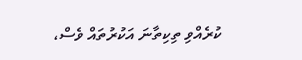ކުރެއްވި ތިކިތާނަ އަކުރުތައް ވެސް،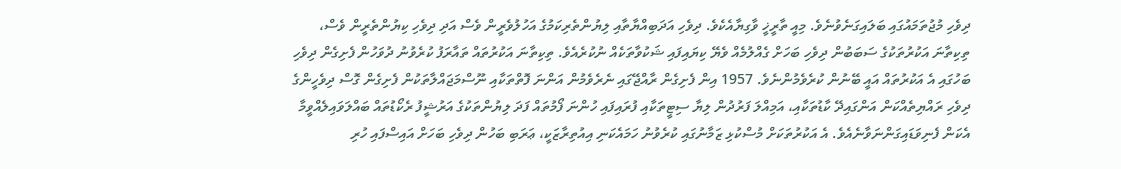ދިވެހި މުޖުތަމައުގައި ބަލައިގަނެވުނެވެ. މިއީ ތާރީޚީ ވާގިޔާއެކެވެ. ދިވެހި އަދަބިއްޔާތާއި ލިޔުންތެރިކަމުގެ އަހުލުވެރީން ވެސް އަދި ދިވެހި ކިޔުންތެރީން ވެސް، ތިކިތާނަ އަކުރުތަކުގެ ސަބަބުން ދިވެހި ބަހަށް ގެއްލުމެއް ވެޔޭ ކިޔައިފައި ޝަކުވާތަކެއް ނުކުރެއެވެ. ތިކިތާނަ އަކުރުތައް ތައާރަފު ކުރެވުނު ދުވަހުން ފެށިގެން ދިވެހި ބަހުގައި އެ އަކުރުތައް އައީ ބޭނުން ކުރެވެމުންނެވެ. 1957 އިން ފެށިގެން ރާއްޖޭގައި ނެރެވެމުން އަންނަ ފޮތްތަކާއި ނޫސްމަޖައްލާތަކުން ފެށިގެން ގޮސް ދިވެހީންގެ ދިވެހި ރައްޔިތެއްކަން އަންގައިދޭ ކާޑުތަކާއި، އަމިއްލަ ފަރުދުން ލިޔާ ސިޓީތަކާއި ފުރައިފައި ހުންނަ ފޯމުތައް ފަދަ ލިޔުންތަކުގެ އަރުޝީފު ރެކޯޑުތައް ބައްލަވައިލެއްވީމާ އެކަން ފެނިވަޑައިގަންނަވާނެއެވެ. އެ އަކުރުތަކަށް މުސްކުޅި ޒަމާނުގައި ކުރެވުނު ހަމައެކަނި އިއުތިރާޒަކީ، ޢަރަބި ބަހުން ދިވެހި ބަހަށް އައިސްފައި ހުރި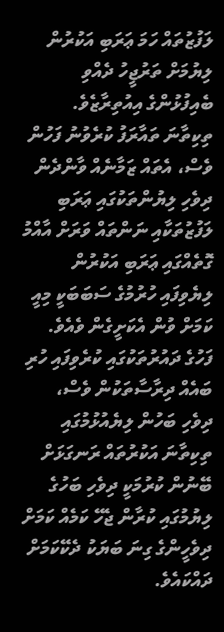ލަފުޒުތައް ހަމަ ޢަރަބި އަކުރުން ލިޔުމަށް ތަރުޖީހު ދެއްވި ބެއިފުޅުންގެ އިއުތިރާޒެވެ. ތިކިތާނަ ތައާރަފު ކުރެވުނު ފަހުން ވެސް، އެތައް ޒަމާނެއް ވާންދެން ދިވެހި ލިޔުންތަކުގައި ޢަރަބި ލަފުޒުތަކާއި ނަންތައް ވަރަށް އާއްމު ގޮތެއްގައި ޢަރަބި އަކުރުން ލިޔެވިފައި ހުރުމުގެ ސަބަބަކީ މިއީ ކަމަށް ވުން އެކަށީގެން ވެއެވެ.
ފަހުގެ ދައުރުތަކުގައި ކުރެވިފައި ހުރި ބައެއް ދިރާސާތަކުން ވެސް، ދިވެހި ބަހުން ލިޔެއުޅުމުގައި ތިކިތާނަ އަކުރުތައް ރަނގަޅަށް ބޭނުން ކުރުމަކީ ދިވެހި ބަހުގެ ލިޔުމުގައި ކުރާން ޖެހޭ ކަމެއް ކަމަށް ދިވެހީންގެ ގިނަ ބަޔަކު ދެކޭކަމަށް ދައްކައެވެ.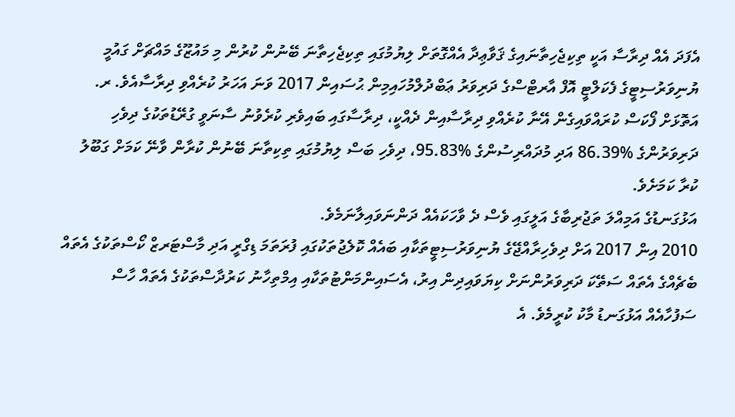އެފަދަ އެއް ދިރާސާ އަކީ ތިކިޖެހިތާނައިގެ ޤަވާޢިދާ އެއްގޮތަށް ލިޔުމުގައި ތިކިޖެހިތާނަ ބޭނުން ކުރުން މި މައުޒޫގެ މައްޗަށް ގައުމީ ޔުނިވަރުސިޓީގެ ފެކަލްޓީ އޮފް އާރޓްސްގެ ދަރިވަރު ޢަބްދުލްމުހައިމިން ޙުސައިން 2017 ވަނަ އަހަރު ކުރެއްވި ދިރާސާއެވެ. ރ. އަތޮޅަށް ފޯކަސް ކުރައްވައިގެން އޭނާ ކުރެއްވި ދިރާސާއިން ދެއްކީ، ދިރާސާގައި ބައިވެރި ކުރެވުނު ސާނަވީ ގުރޭޑުތަކުގެ ދިވެހި ދަރިވަރުންގެ %86.39 އަދި މުދައްރިސުންގެ %95.83، ދިވެހި ބަސް ލިޔުމުގައި ތިކިތާނަ ބޭނުން ކުރާން ވާނޭ ކަމަށް ގަބޫލު ކުރާ ކަމަށެވެ.
އަޅުގަނޑުގެ އަމިއްލަ ތަޖުރިބާގެ އަލީގައި ވެސް ދެ ވާހަކައެއް ދަންނަވައިލާނަމެވެ.
2010 އިން 2017 އަށް ދިވެހިރާއްޖޭގެ ޔުނިވަރުސިޓީތަކާއި ބައެއް ކޮލެޖުތަކުގައި ފުރަތަމަ ޑިގްރީ އަދި މާސްޓަރޒް ކޯސްތަކުގެ އެތައް ބެޗެއްގެ އެތައް ސަތޭކަ ދަރިވަރުންނަށް ކިޔަވައިދިން އިރު، އެސައިންމަންޓުތަކާއި އިމްތިހާނު ކަރުދާސްތަކުގެ އެތައް ހާސް ސަފުހާއެއް އަޅުގަނޑު މާކު ކުރީމެވެ. އެ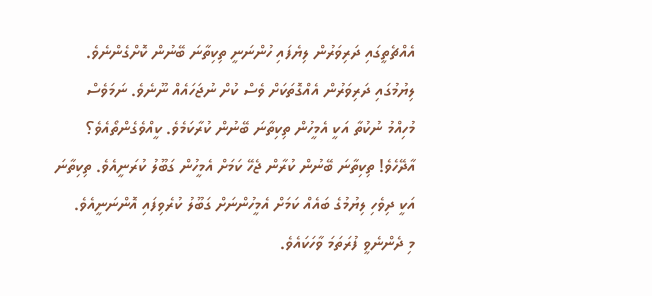އެއްޗެތީގައި ދަރިވަރުން ލިޔެފައި ހުންނަނީ ތިކިތާނަ ބޭނުން ކޮށްގެންނެވެ. ލިޔުމުގައި ދަރިވަރުން އެއްގޮތަކަށް ވެސް ކުށް ނުޖަހައެއް ނޫނެވެ. ނަމަވެސް މުހިއްމު ނުކުތާ އަކީ އެމީހުން ތިކިތާނަ ބޭނުން ކުރާކަމެވެ. ކީއްވެގެންތޯއެވެ؟ އާދޭހެވެ! ތިކިތާނަ ބޭނުން ކުރާން ޖެހޭ ކަމަށް އެމީހުން ގަބޫލު ކުރަނީއެވެ. ތިކިތާނަ އަކީ ދިވެހި ލިޔުމުގެ ބައެއް ކަމަށް އެމީހުންނަށް ގަބޫލު ކުރެވިފައި އޮންނަނީއެވެ.
މި ދެންނެވީ ފުރަތަމަ ވާހަކައެވެ.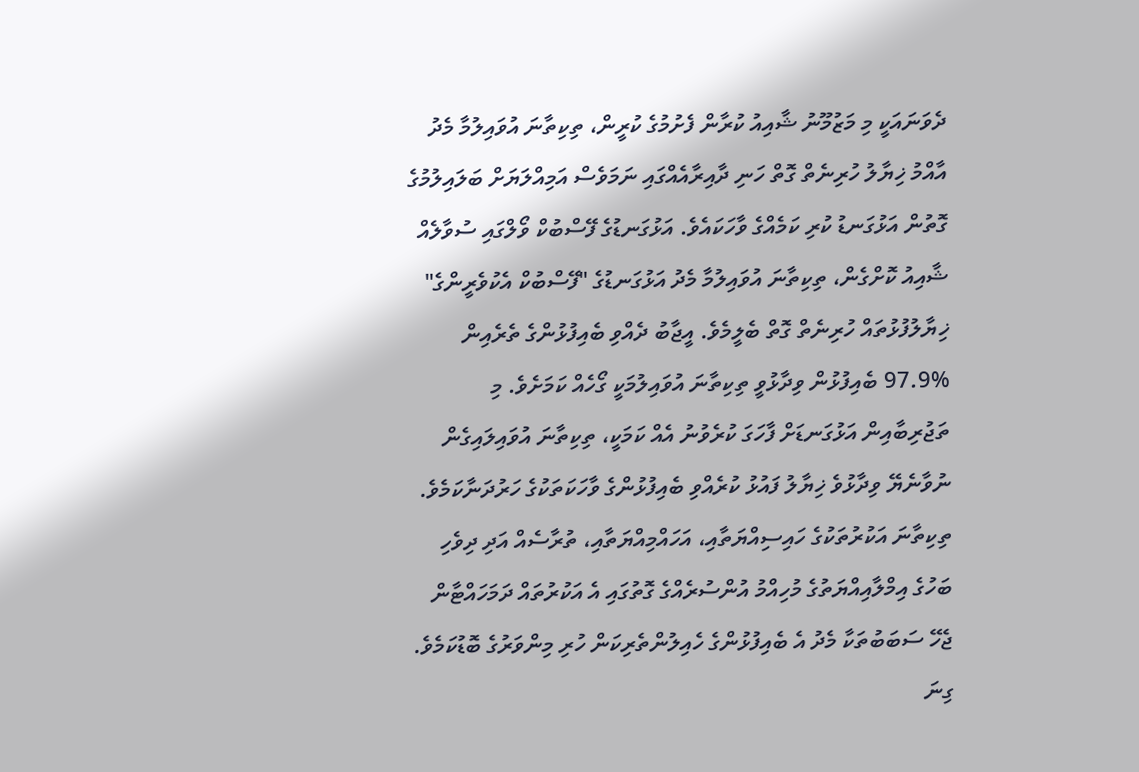ދެވަނައަކީ މި މަޒުމޫނު ޝާއިއު ކުރާން ފެށުމުގެ ކުރީން، ތިކިތާނަ އުވައިލުމާ މެދު އާއްމު ޚިޔާލު ހުރިނެތް ގޮތް ހަނި ދާއިރާއެއްގައި ނަމަވެސް އަމިއްލަޔަށް ބަލައިލުމުގެ ގޮތުން އަޅުގަނޑު ކުރި ކަމެއްގެ ވާހަކައެވެ. އަޅުގަނޑުގެ ފޭސްބުކް ވޯލްގައި ސުވާލެއް ޝާއިއު ކޮށްގެން، ތިކިތާނަ އުވައިލުމާ މެދު އަޅުގަނޑުގެ "ފޭސްބުކް އެކުވެރީންގެ" ޚިޔާލުފުޅުތައް ހުރިނެތް ގޮތް ބެލީމެވެ. އީޖާބު ދެއްވި ބެއިފުޅުންގެ ތެރެއިން %97.9 ބެއިފުޅުން ވިދާޅުވީ ތިކިތާނަ އުވައިލުމަކީ ގޯހެއް ކަމަށެވެ. މި ތަޖުރިބާއިން އަޅުގަނޑަށް ފާހަގަ ކުރެވުނު އެއް ކަމަކީ، ތިކިތާނަ އުވައިލައިގެން ނުވާނެޔޭ ވިދާޅުވެ ޚިޔާލު ފައުޅު ކުރެއްވި ބެއިފުޅުންގެ ވާހަކަތަކުގެ ހަރުދަނާކަމެވެ. ތިކިތާނަ އަކުރުތަކުގެ ހައިސިއްޔަތާއި، އަހައްމިއްޔަތާއި، ތުރާސެއް އަދި ދިވެހި ބަހުގެ އިމްލާއިއްޔަތުގެ މުހިއްމު އުންސުރެއްގެ ގޮތުގައި އެ އަކުރުތައް ދަމަހައްޓާން ޖެހޭ ސަބަބުތަކާ މެދު އެ ބެއިފުޅުންގެ ހެއިލުންތެރިކަން ހުރި މިންވަރުގެ ބޮޑުކަމެވެ. ގިނަ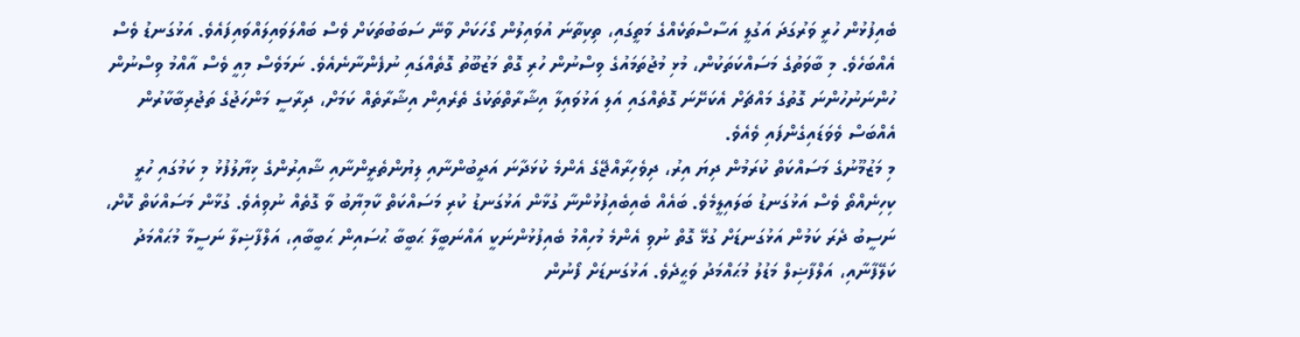ބެއިފުޅުން ހުރީ ވަރުގަދަ އަގުލީ އަސާސްތަކެއްގެ މަތީގައި، ތިކިތާނަ އުވައިލުން ގޯހަކަށް ވާނޭ ސަބަބުތަކަށް ވެސް ބައްލަވައިލައްވައިފައެވެ. އަޅުގަނޑު ވެސް އެއްބަހެވެ. މި ބާވަތުގެ މަސައްކަތަކުން، މުޅި މުޖުތަމައުގެ ވިސްނުން ހުރި ގޮތް މަޒުބޫތު ގޮތެއްގައި ނުފެންނާނެއެވެ. ނަމަވެސް މިއީ ވެސް އާއްމު ވިސްނުން ހުންނަނުހުންނަ ގޮތުގެ މައްޗަށް އެކަށޭނަ ގޮތެއްގައި އަލި އަޅުވައިލާ އިޝާރާތްތަކުގެ ތެރެއިން އިޝާރާތެއް ކަމަށް، ދިރާސީ މަންހަޖުގެ ތަޖުރިބާކާރުން އެއްބަސް ވެވަޑައިގެންފައި ވެއެވެ.
މި މަޒުމޫނުގެ މަސައްކަތް ކުރަމުން ދިޔަ އިރު، ދިވެހިރާއްޖޭގެ އެންމެ ކުޅަދާނަ އަދީބުންނާއި ލިޔުންތެރީންނާއި ޝާއިރުންގެ ޚިޔާލުފުޅު މި ކަމުގައި ހުރީ ކިހިނެއްތޯ ވެސް އަޅުގަނޑު ބަލައިލީމެވެ. ބައެއް ބެއިބެއިފުޅުންނާ ގުޅާން އަޅުގަނޑު ކުރި މަސައްކަތް ކާމިޔާބު ވާ ގޮތެއް ނުވިއެވެ. ގުޅާން މަސައްކަތް ކޮށް، ނަސީބު ދެރަ ކަމުން އަޅުގަނޑަށް ގުޅޭ ގޮތް ނުވި އެންމެ މުހިއްމު ބެއިފުޅުންނަކީ އައްނަބީލާ ޙަބީބާ ޙުސައިން ޙަބީބާއި، އަލްފާޟިލާ ނަސީމާ މުޙައްމަދު ކަލޭފާނާއި، އަލްފާޟިލް މަޑުލު މުޙައްމަދު ވަޙީދެވެ. އަޅުގަނޑަށް ފޯނުން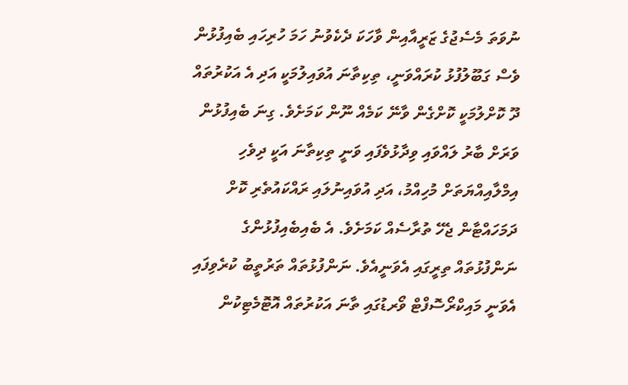ނުވަތަ މެސެޖުގެ ޒަރީއާއިން ވާހަކަ ދެކެވުނު ހަމަ ހުރިހައި ބެއިފުޅުން ވެސް ގަބޫލުފުޅު ކުރައްވަނީ، ތިކިތާނަ އުވައިލުމަކީ އަދި އެ އަކުރުތައް ދޫ ކޮށްލުމަކީ ކޮށްގެން ވާނޭ ކަމެއް ނޫން ކަމަށެވެ. ގިނަ ބެއިފުޅުން ވަރަށް ބާރު ލައްވައި ވިދާޅުވެފައި ވަނީ ތިކިތާނަ އަކީ ދިވެހި އިމްލާއިއްޔަތަށް މުހިއްމު، އަދި އުވައިނުލައި ރައްކައުތެރި ކޮށް ދަމަހައްޓާން ޖެހޭ ތުރާސެއް ކަމަށެވެ. އެ ބެއިބެއިފުޅުންގެ ނަންފުޅުތައް ތިރީގައި އެވަނީއެވެ. ނަންފުޅުތައް ތަރުތީބު ކުރެވިފައި އެވަނީ މައިކްރޯސޮފްޓް ވޯރޑުގައި ތާނަ އަކުރުތައް އޮޓޮމެޓިކުން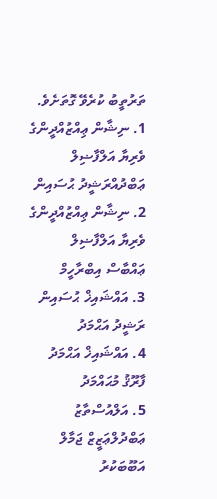ތަރުތީބު ކުރެވޭ ގޮތަށެވެ.
1. ނިޝާން ޢިއްޒުއްދީންގެ ވެރިޔާ އަލްފާޟިލް ޢަބްދުއްރަޝީދު ޙުސައިން
2. ނިޝާން ޢިއްޒުއްދީންގެ ވެރިޔާ އަލްފާޟިލް ޢައްބާސް އިބްރާހީމް
3. އައްޝައިޚް ޙުސައިން ރަޝީދު އަޙްމަދު
4. އައްޝައިޚް އަޙްމަދު ފާރޫޤު މުޙައްމަދު
5. އަލްއުސްތާޒު ޢަބްދުލްޢަޒީޒް ޖަމާލް އަބޫބަކުރު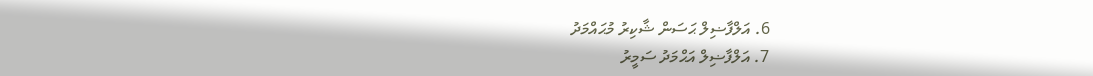6. އަލްފާޟިލް ޙަސަން ޝާކިރު މުޙައްމަދު
7. އަލްފާޟިލް އަޙްމަދު ސަމީރު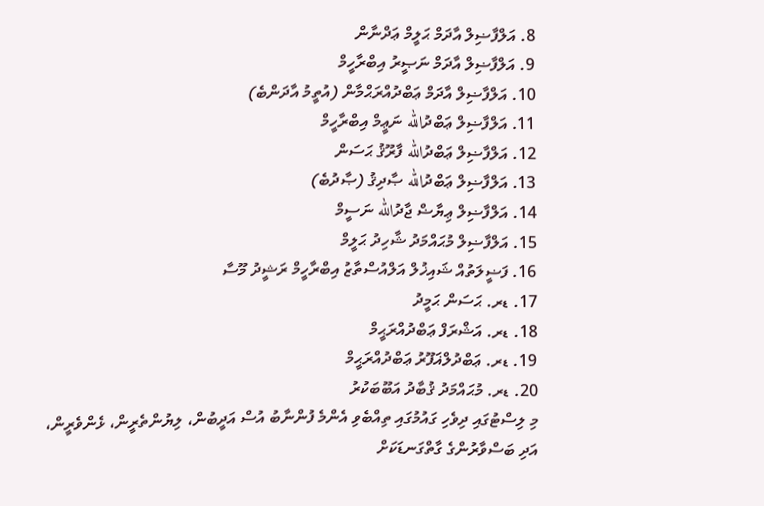8. އަލްފާޟިލް އާދަމް ޙަލީމް ޢަދްނާން
9. އަލްފާޟިލް އާދަމް ނަޞީރު އިބްރާހީމް
10. އަލްފާޟިލް އާދަމް ޢަބްދުއްރަޙްމާން (އުތީމު އާދަންބެ)
11. އަލްފާޟިލް ޢަބްދުالله ނަޢީމް އިބްރާހީމް
12. އަލްފާޟިލް ޢަބްދުالله ފާރޫޤު ޙަސަން
13. އަލްފާޟިލް ޢަބްދުالله ޞާދިޤު (ޞާދުބެ)
14. އަލްފާޟިލް ޢިޔާޟް ޖާދުالله ނަސީމް
15. އަލްފާޟިލް މުޙައްމަދު ޝާހިދު ޙަލީމް
16. ފަޟީލަތުއް ޝައިޚުލް އަލްއުސްތާޒު އިބްރާހީމް ރަޝީދު މޫސާ
17. ޑރ. ޙަސަން ޙަމީދު
18. ޑރ. އަޝްރަފް ޢަބްދުއްރަޙީމް
19. ޑރ. ޢަބްދުލްޣަފޫރު ޢަބްދުއްރަޙީމް
20. ޑރ. މުޙައްމަދު ޤުބާދު އަބޫބަކުރު
މި ލިސްޓުގައި ދިވެހި ގައުމުގައި ތިއްބެވި އެންމެ ފުންނާބު އުސް އަދީބުން، ލިޔުންތެރީން، ޅެންވެރީން، އަދި ބަސްވާރުންގެ ގާތްގަނޑަކަށް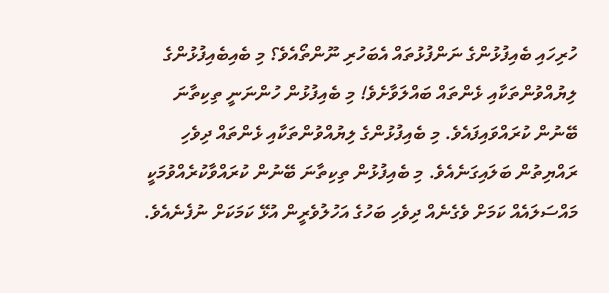ހުރިހައި ބެއިފުޅުންގެ ނަންފުޅުތައް އެބަހުރި ނޫންތޯއެވެ؟ މި ބެއިބެއިފުޅުންގެ ލިޔުއްވުންތަކާއި ޅެންތައް ބައްލަވާށެވެ! މި ބެއިފުޅުން ހުންނަނީ ތިކިތާނަ ބޭނުން ކުރައްވައިފައެވެ. މި ބެއިފުޅުންގެ ލިޔުއްވުންތަކާއި ޅެންތައް ދިވެހި ރައްޔިތުން ބަލައިގަނެއެވެ. މި ބެއިފުޅުން ތިކިތާނަ ބޭނުން ކުރައްވާކުރެއްވުމަކީ މައްސަލައެއް ކަމަށް ވެގެނެއް ދިވެހި ބަހުގެ އަހުލުވެރީން އުޅޭ ކަމަކަށް ނުފެނެއެވެ.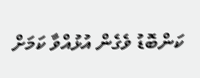ކަންބޮޑު ވެގެން އުޅުއްވާ ކަމަށް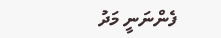ފެންނަނީ މަދު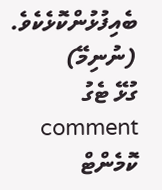ބެއިފުޅުންކޮޅެކެވެ.
(ނުނިމޭ)
ގުޅޭ ޓެގު
comment ކޮމެންޓް